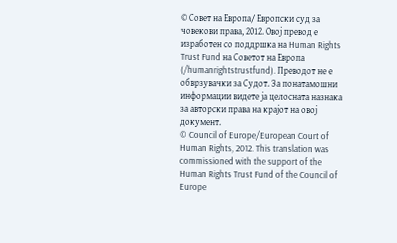© Совет на Европа/ Европски суд за човекови права, 2012. Овој превод е изработен со поддршка на Human Rights Trust Fund на Советот на Европа (/humanrightstrustfund). Преводот не е обврзувачки за Судот. За понатамошни информации видете ја целосната назнака за авторски права на крајот на овој документ.
© Council of Europe/European Court of Human Rights, 2012. This translation was commissioned with the support of the Human Rights Trust Fund of the Council of Europe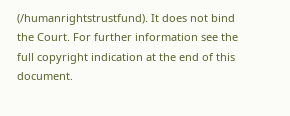(/humanrightstrustfund). It does not bind the Court. For further information see the full copyright indication at the end of this document.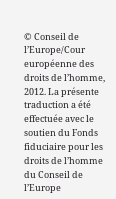© Conseil de l’Europe/Cour européenne des droits de l’homme, 2012. La présente traduction a été effectuée avec le soutien du Fonds fiduciaire pour les droits de l’homme du Conseil de l’Europe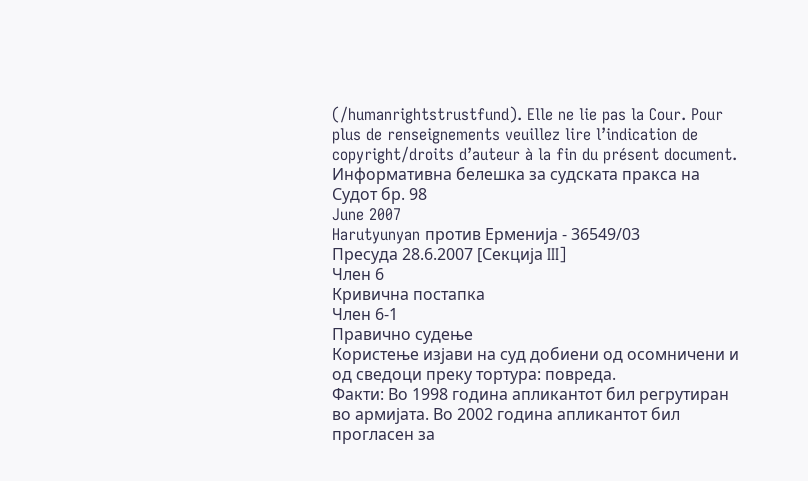(/humanrightstrustfund). Elle ne lie pas la Cour. Pour plus de renseignements veuillez lire l’indication de copyright/droits d’auteur à la fin du présent document.
Информативна белешка за судската пракса на Судот бр. 98
June 2007
Harutyunyan против Ерменија - 36549/03
Пресуда 28.6.2007 [Секција III]
Член 6
Кривична постапка
Член 6-1
Правично судење
Користење изјави на суд добиени од осомничени и од сведоци преку тортура: повреда.
Факти: Во 1998 година апликантот бил регрутиран во армијата. Во 2002 година апликантот бил прогласен за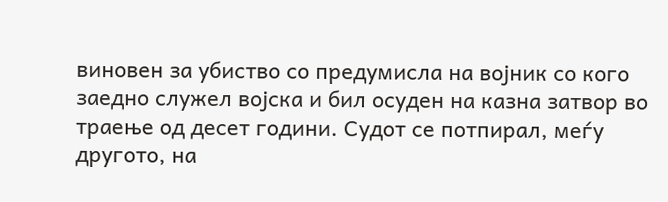виновен за убиство со предумисла на војник со кого заедно служел војска и бил осуден на казна затвор во траење од десет години. Судот се потпирал, меѓу другото, на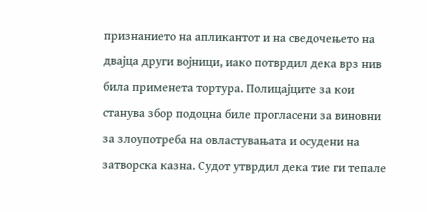признанието на апликантот и на сведочењето на двајца други војници, иако потврдил дека врз нив била применета тортура. Полицајците за кои станува збор подоцна биле прогласени за виновни за злоупотреба на овластувањата и осудени на затворска казна. Судот утврдил дека тие ги тепале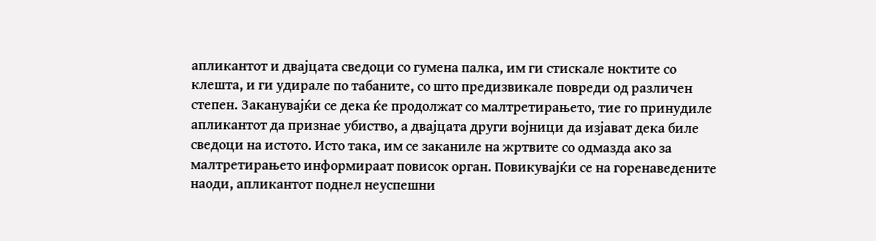апликантот и двајцата сведоци со гумена палка, им ги стискале ноктите со клешта, и ги удирале по табаните, со што предизвикале повреди од различен степен. Заканувајќи се дека ќе продолжат со малтретирањето, тие го принудиле апликантот да признае убиство, а двајцата други војници да изјават дека биле сведоци на истото. Исто така, им се заканиле на жртвите со одмазда ако за малтретирањето информираат повисок орган. Повикувајќи се на горенаведените наоди, апликантот поднел неуспешни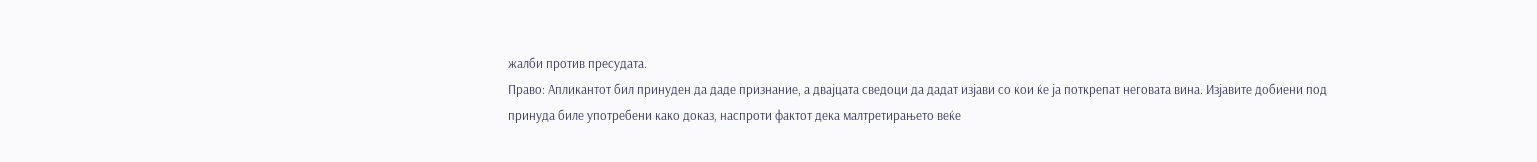жалби против пресудата.
Право: Апликантот бил принуден да даде признание, а двајцата сведоци да дадат изјави со кои ќе ја поткрепат неговата вина. Изјавите добиени под принуда биле употребени како доказ, наспроти фактот дека малтретирањето веќе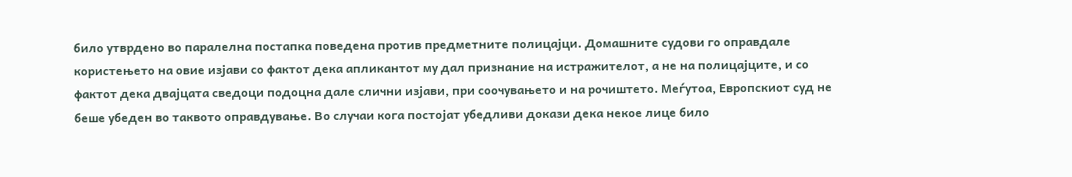било утврдено во паралелна постапка поведена против предметните полицајци. Домашните судови го оправдале користењето на овие изјави со фактот дека апликантот му дал признание на истражителот, а не на полицајците, и со фактот дека двајцата сведоци подоцна дале слични изјави, при соочувањето и на рочиштето. Меѓутоа, Европскиот суд не беше убеден во таквото оправдување. Во случаи кога постојат убедливи докази дека некое лице било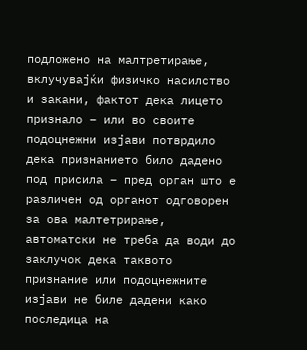подложено на малтретирање, вклучувајќи физичко насилство и закани, фактот дека лицето признало – или во своите подоцнежни изјави потврдило дека признанието било дадено под присила – пред орган што е различен од органот одговорен за ова малтетрирање, автоматски не треба да води до заклучок дека таквото признание или подоцнежните изјави не биле дадени како последица на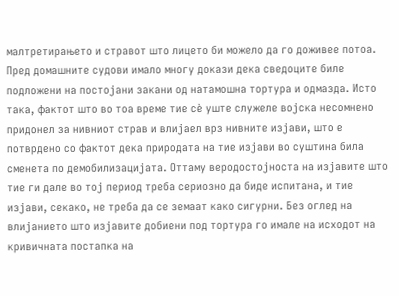малтретирањето и стравот што лицето би можело да го доживее потоа. Пред домашните судови имало многу докази дека сведоците биле подложени на постојани закани од натамошна тортура и одмазда. Исто така, фактот што во тоа време тие сè уште служеле војска несомнено придонел за нивниот страв и влијаел врз нивните изјави, што е потврдено со фактот дека природата на тие изјави во суштина била сменета по демобилизацијата. Оттаму веродостојноста на изјавите што тие ги дале во тој период треба сериозно да биде испитана, и тие изјави, секако, не треба да се земаат како сигурни. Без оглед на влијанието што изјавите добиени под тортура го имале на исходот на кривичната постапка на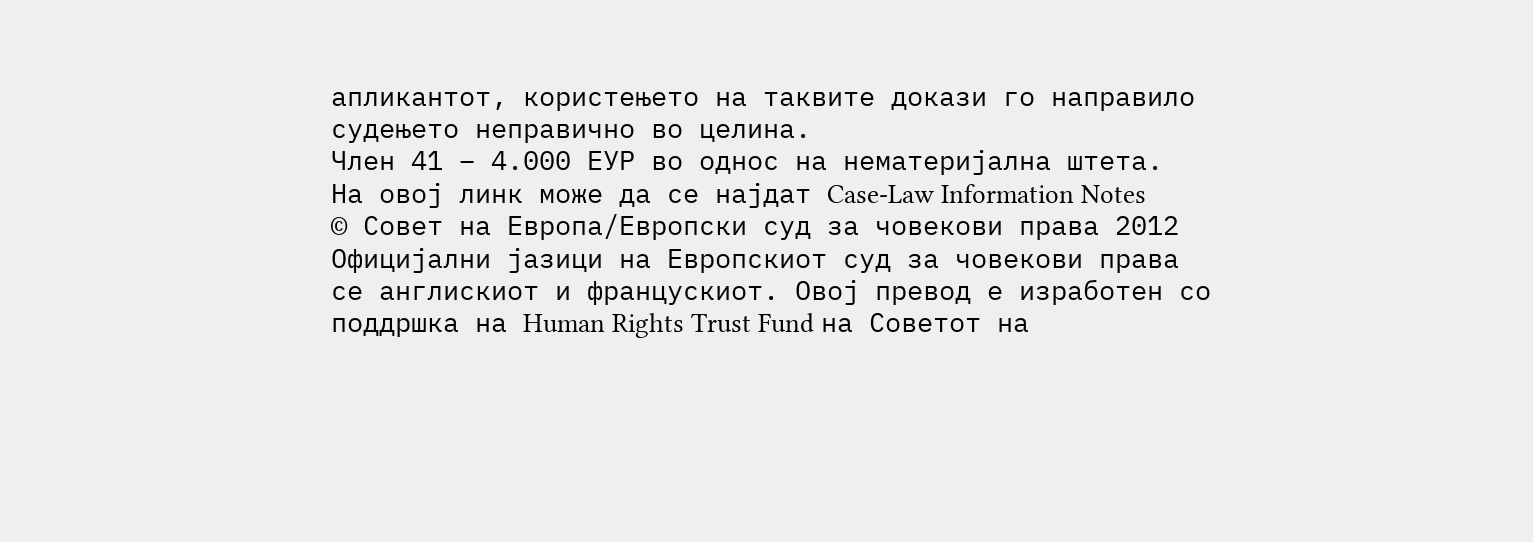апликантот, користењето на таквите докази го направило судењето неправично во целина.
Член 41 – 4.000 ЕУР во однос на нематеријална штета.
На овој линк може да се најдат Case-Law Information Notes
© Совет на Европа/Европски суд за човекови права 2012
Официјални јазици на Европскиот суд за човекови права се англискиот и францускиот. Овој превод е изработен со поддршка на Human Rights Trust Fund на Советот на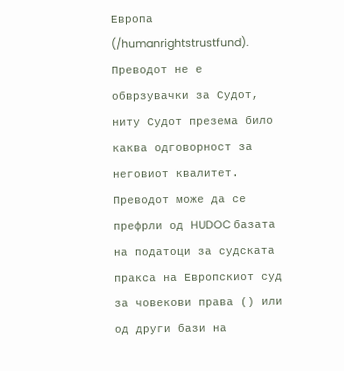Европа (/humanrightstrustfund). Преводот не е обврзувачки за Судот, ниту Судот презема било каква одговорност за неговиот квалитет. Преводот може да се префрли од HUDOC базата на податоци за судската пракса на Европскиот суд за човекови права () или од други бази на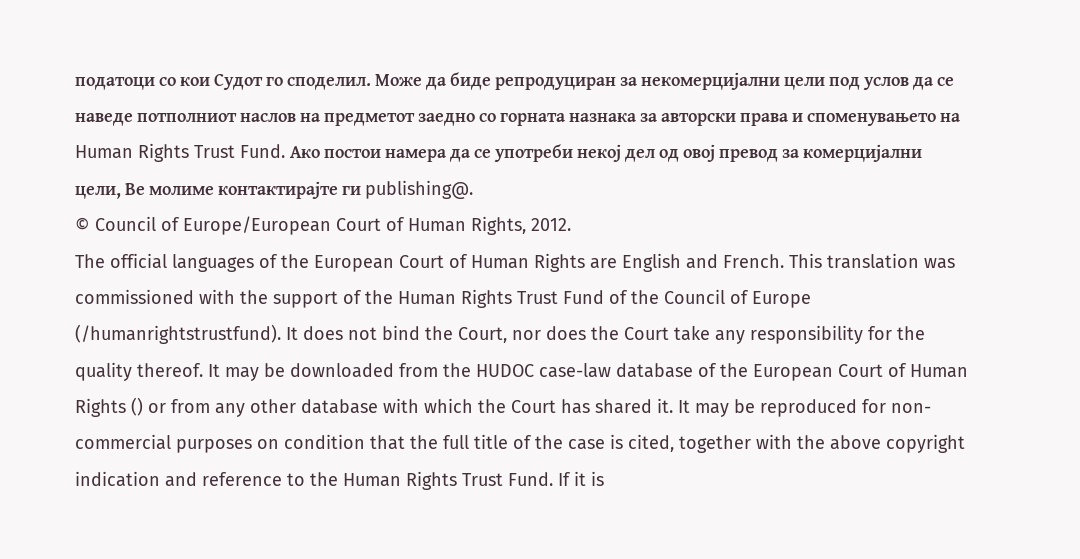податоци со кои Судот го споделил. Може да биде репродуциран за некомерцијални цели под услов да се наведе потполниот наслов на предметот заедно со горната назнака за авторски права и споменувањето на Human Rights Trust Fund. Ако постои намера да се употреби некој дел од овој превод за комерцијални цели, Ве молиме контактирајте ги publishing@.
© Council of Europe/European Court of Human Rights, 2012.
The official languages of the European Court of Human Rights are English and French. This translation was commissioned with the support of the Human Rights Trust Fund of the Council of Europe (/humanrightstrustfund). It does not bind the Court, nor does the Court take any responsibility for the quality thereof. It may be downloaded from the HUDOC case-law database of the European Court of Human Rights () or from any other database with which the Court has shared it. It may be reproduced for non-commercial purposes on condition that the full title of the case is cited, together with the above copyright indication and reference to the Human Rights Trust Fund. If it is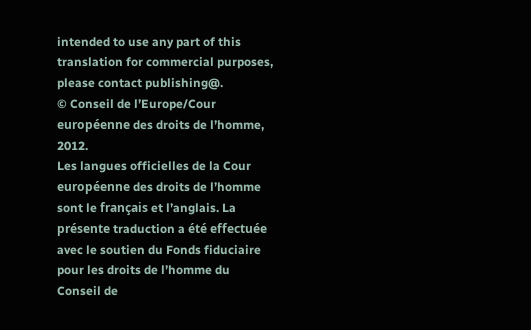intended to use any part of this translation for commercial purposes, please contact publishing@.
© Conseil de l’Europe/Cour européenne des droits de l’homme, 2012.
Les langues officielles de la Cour européenne des droits de l’homme sont le français et l’anglais. La présente traduction a été effectuée avec le soutien du Fonds fiduciaire pour les droits de l’homme du Conseil de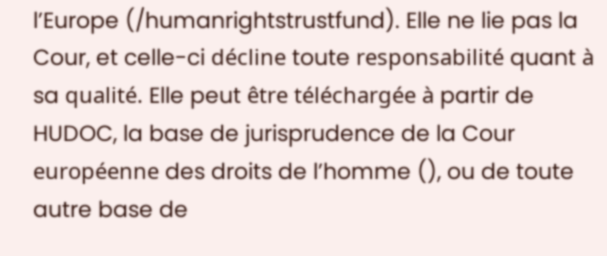l’Europe (/humanrightstrustfund). Elle ne lie pas la Cour, et celle-ci décline toute responsabilité quant à sa qualité. Elle peut être téléchargée à partir de HUDOC, la base de jurisprudence de la Cour européenne des droits de l’homme (), ou de toute autre base de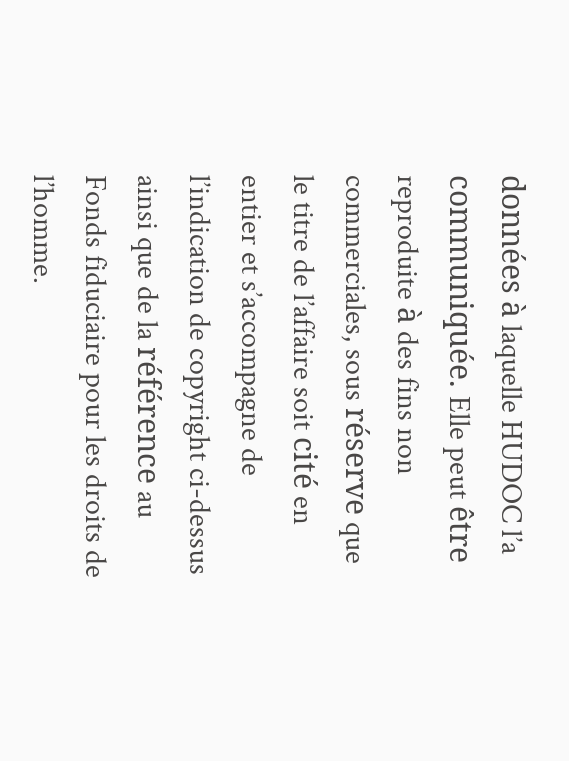données à laquelle HUDOC l’a communiquée. Elle peut être reproduite à des fins non commerciales, sous réserve que le titre de l’affaire soit cité en entier et s’accompagne de l’indication de copyright ci-dessus ainsi que de la référence au Fonds fiduciaire pour les droits de l’homme.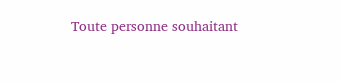Toute personne souhaitant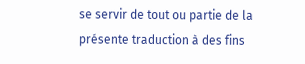se servir de tout ou partie de la présente traduction à des fins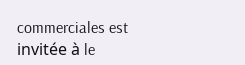commerciales est invitée à le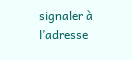signaler à l’adresse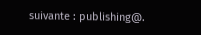suivante : publishing@.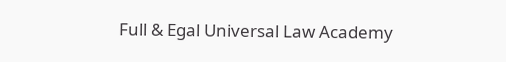Full & Egal Universal Law Academy